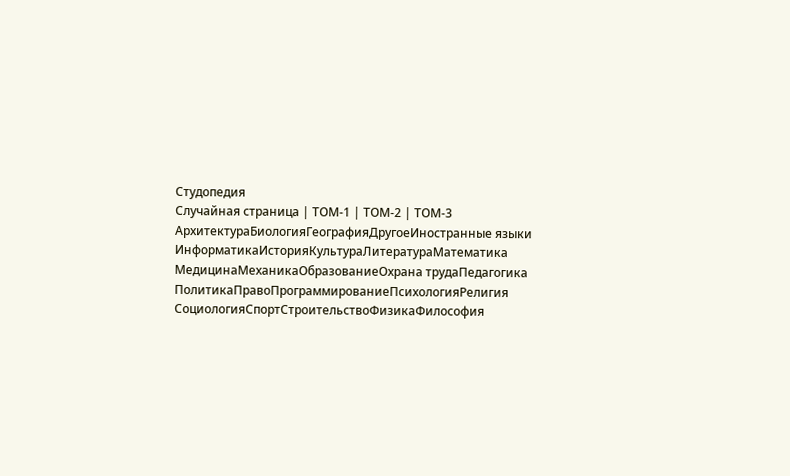Студопедия
Случайная страница | ТОМ-1 | ТОМ-2 | ТОМ-3
АрхитектураБиологияГеографияДругоеИностранные языки
ИнформатикаИсторияКультураЛитератураМатематика
МедицинаМеханикаОбразованиеОхрана трудаПедагогика
ПолитикаПравоПрограммированиеПсихологияРелигия
СоциологияСпортСтроительствоФизикаФилософия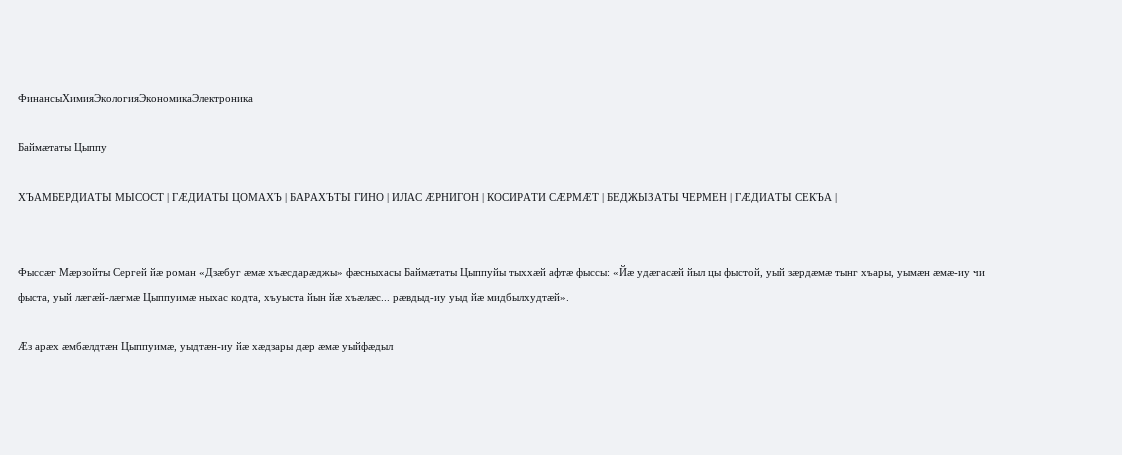ФинансыХимияЭкологияЭкономикаЭлектроника

Баймæтаты Цыппу

ХЪАМБЕРДИАТЫ МЫСОСТ | ГÆДИАТЫ ЦОМАХЪ | БАРАХЪТЫ ГИНО | ИЛАС ÆРНИГОН | КОСИРАТИ СÆРМÆТ | БЕДЖЫЗАТЫ ЧЕРМЕН | ГÆДИАТЫ СЕКЪА |


Фыссæг Мæрзойты Сергей йæ роман «Дзæбуг æмæ хъæсдарæджы» фæсныхасы Баймæтаты Цыппуйы тыххæй афтæ фыссы: «Йæ удæгасæй йыл цы фыстой, уый зæрдæмæ тынг хъары, уымæн æмæ-иу чи фыста, уый лæгæй-лæгмæ Цыппуимæ ныхас кодта, хъуыста йын йæ хъæлæс... рæвдыд-иу уыд йæ мидбылхудтæй».

Æз арæх æмбæлдтæн Цыппуимæ, уыдтæн-иу йæ хæдзары дæр æмæ уыйфæдыл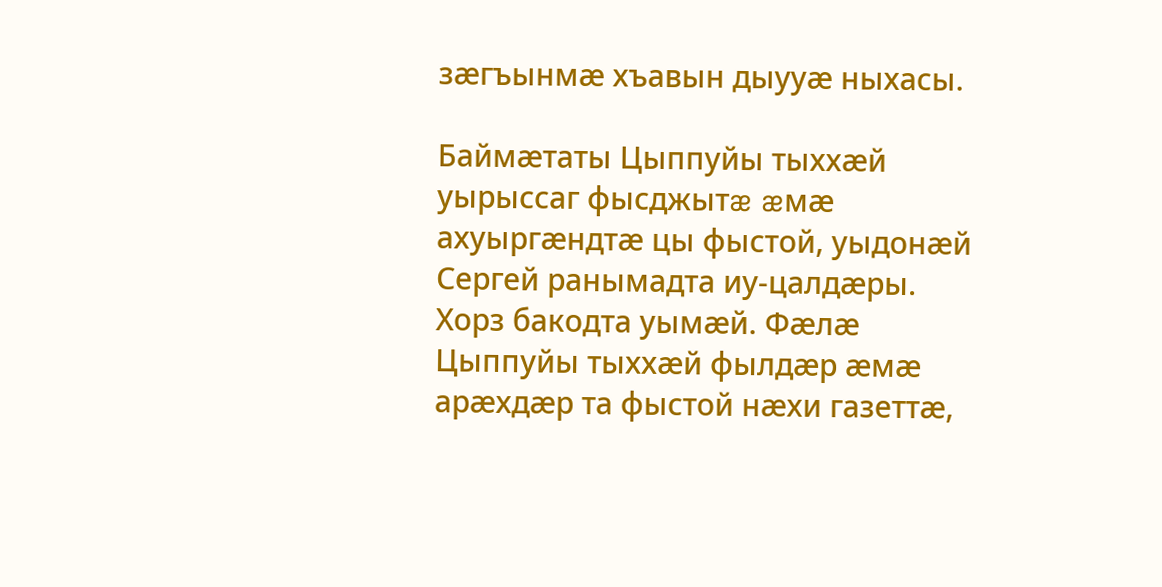зæгъынмæ хъавын дыууæ ныхасы.

Баймæтаты Цыппуйы тыххæй уырыссаг фысджытæ æмæ ахуыргæндтæ цы фыстой, уыдонæй Сергей ранымадта иу-цалдæры. Хорз бакодта уымæй. Фæлæ Цыппуйы тыххæй фылдæр æмæ арæхдæр та фыстой нæхи газеттæ,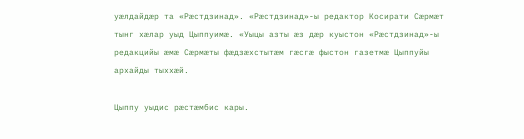уæлдайдæр та «Рæстдзинад». «Рæстдзинад»-ы редактор Косирати Сæрмæт тынг хæлар уыд Цыппуимæ. «Уыцы азты æз дæр куыстон «Рæстдзинад»-ы редакцийы æмæ Сæрмæты фæдзæхстытæм гæсгæ фыстон газетмæ Цыппуйы архайды тыххæй.

Цыппу уыдис рæстæмбис кары.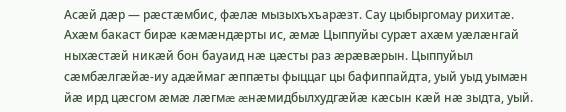Асæй дæр — рæстæмбис, фæлæ мызыхъхъарæзт. Сау цыбыргомау рихитæ. Ахæм бакаст бирæ кæмæндæрты ис, æмæ Цыппуйы сурæт ахæм уæлæнгай ныхæстæй никæй бон бауаид нæ цæсты раз æрæвæрын. Цыппуйыл сæмбæлгæйæ-иу адæймаг æппæты фыццаг цы бафиппайдта, уый уыд уымæн йæ ирд цæсгом æмæ лæгмæ æнæмидбылхудгæйæ кæсын кæй нæ зыдта, уый.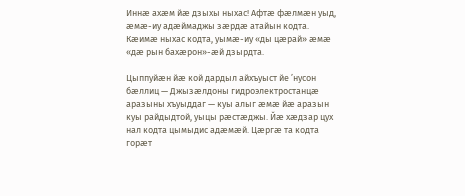Иннæ ахæм йæ дзыхы ныхас! Афтæ фæлмæн уыд, æмæ-иу адæймаджы зæрдæ атайын кодта. Кæимæ ныхас кодта, уымæ-иу «ды цæрай» æмæ «дæ рын бахæрон»-æй дзырдта.

Цыппуйæн йæ кой дардыл айхъуыст йе ’нусон бæллиц — Джызæлдоны гидроэлектростанцæ аразыны хъуыддаг — куы алыг æмæ йæ аразын куы райдыдтой, уыцы рæстæджы. Йæ хæдзар цух нал кодта цымыдис адæмæй. Цæргæ та кодта горæт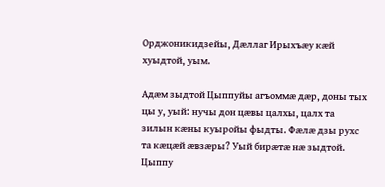Орджоникидзейы, Дæллаг Ирыхъæу кæй хуыдтой, уым.

Адæм зыдтой Цыппуйы агъоммæ дæр, доны тых цы у, уый: нучы дон цæвы цалхы, цалх та зилын кæны куыройы фыдты. Фæлæ дзы рухс та кæцæй æвзæры? Уый бирæтæ нæ зыдтой. Цыппу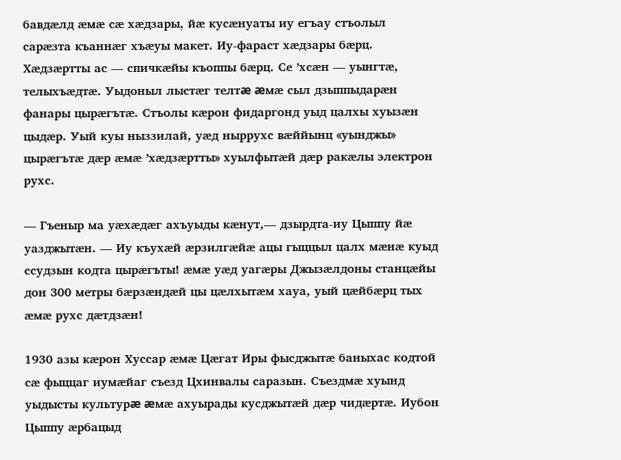бавдæлд æмæ сæ хæдзары, йæ кусæнуаты иу егъау стъолыл сарæзта къаннæг хъæуы макет. Иу-фараст хæдзары бæрц. Хæдзæртты ас — спичкæйы къоппы бæрц. Се ’хсæн — уынгтæ, телыхъæдтæ. Уыдоныл лыстæг телтæ æмæ сыл дзыппыдарæн фанары цырæгътæ. Стъолы кæрон фидаргонд уыд цалхы хуызæн цыдæр. Уый куы ныззилай, уæд ныррухс вæййынц «уынджы» цырæгътæ дæр æмæ ’хæдзæртты» хуылфытæй дæр ракæлы электрон рухс.

— Гъеныр ма уæхæдæг ахъуыды кæнут,— дзырдта-иу Цыппу йæ уазджытæн. — Иу къухæй æрзилгæйæ ацы гыццыл цалх мæнæ куыд ссудзын кодта цырæгъты! æмæ уæд уагæры Джызæлдоны станцæйы дон 300 метры бæрзæндæй цы цæлхытæм хауа, уый цæйбæрц тых æмæ рухс дæтдзæн!

1930 азы кæрон Хуссар æмæ Цæгат Иры фысджытæ баныхас кодтой сæ фыццаг иумæйаг съезд Цхинвалы саразын. Съездмæ хуынд уыдысты культурæ æмæ ахуырады кусджытæй дæр чидæртæ. Иубон Цыппу æрбацыд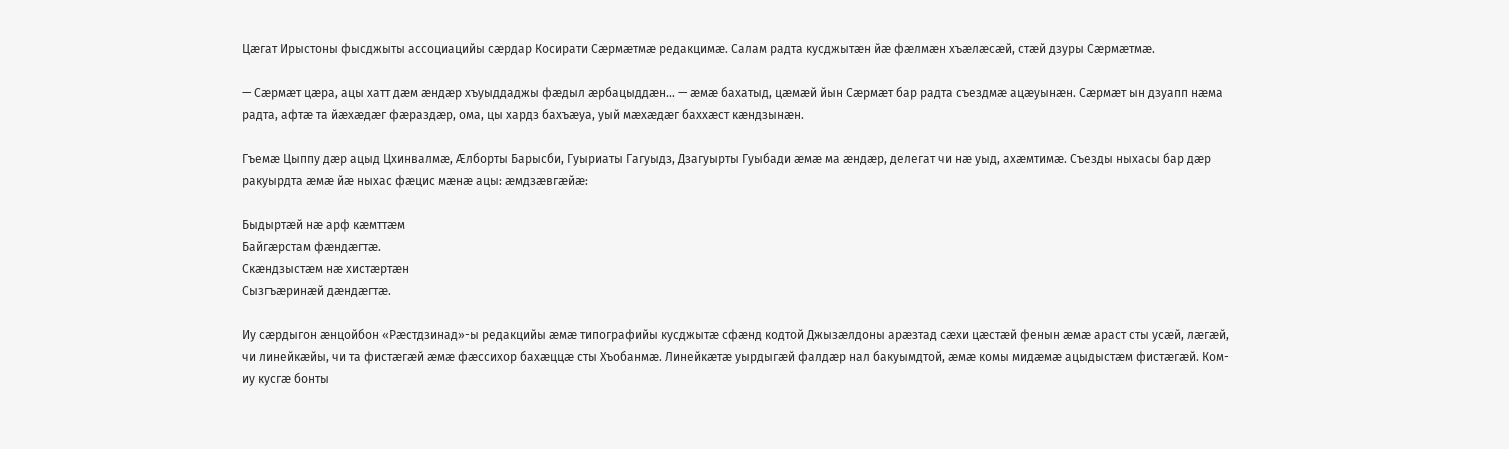Цæгат Ирыстоны фысджыты ассоциацийы сæрдар Косирати Сæрмæтмæ редакцимæ. Салам радта кусджытæн йæ фæлмæн хъæлæсæй, стæй дзуры Сæрмæтмæ.

— Сæрмæт цæра, ацы хатт дæм æндæр хъуыддаджы фæдыл æрбацыддæн... — æмæ бахатыд, цæмæй йын Сæрмæт бар радта съездмæ ацæуынæн. Сæрмæт ын дзуапп нæма радта, афтæ та йæхæдæг фæраздæр, ома, цы хардз бахъæуа, уый мæхæдæг баххæст кæндзынæн.

Гъемæ Цыппу дæр ацыд Цхинвалмæ, Æлборты Барысби, Гуыриаты Гагуыдз, Дзагуырты Гуыбади æмæ ма æндæр, делегат чи нæ уыд, ахæмтимæ. Съезды ныхасы бар дæр ракуырдта æмæ йæ ныхас фæцис мæнæ ацы: æмдзæвгæйæ:

Быдыртæй нæ арф кæмттæм
Байгæрстам фæндæгтæ.
Скæндзыстæм нæ хистæртæн
Сызгъæринæй дæндæгтæ.

Иу сæрдыгон æнцойбон «Рæстдзинад»-ы редакцийы æмæ типографийы кусджытæ сфæнд кодтой Джызæлдоны арæзтад сæхи цæстæй фенын æмæ араст сты усæй, лæгæй, чи линейкæйы, чи та фистæгæй æмæ фæссихор бахæццæ сты Хъобанмæ. Линейкæтæ уырдыгæй фалдæр нал бакуымдтой, æмæ комы мидæмæ ацыдыстæм фистæгæй. Ком-иу кусгæ бонты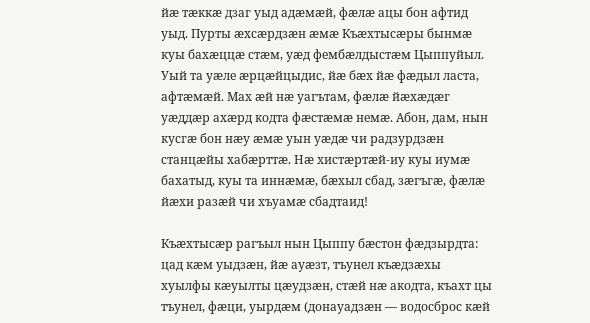йæ тæккæ дзаг уыд адæмæй, фæлæ ацы бон афтид уыд. Пурты æхсæрдзæн æмæ Къæхтысæры бынмæ куы бахæццæ стæм, уæд фембæлдыстæм Цыппуйыл. Уый та уæле æрцæйцыдис, йæ бæх йæ фæдыл ласта, афтæмæй. Мах æй нæ уагътам, фæлæ йæхæдæг уæддæр ахæрд кодта фæстæмæ немæ. Абон, дам, нын кусгæ бон нæу æмæ уын уæдæ чи радзурдзæн станцæйы хабæрттæ. Нæ хистæртæй-иу куы иумæ бахатыд, куы та иннæмæ, бæхыл сбад, зæгъгæ, фæлæ йæхи разæй чи хъуамæ сбадтаид!

Къæхтысæр рагъыл нын Цыппу бæстон фæдзырдта: цад кæм уыдзæн, йæ ауæзт, тъунел къæдзæхы хуылфы кæуылты цæудзæн, стæй нæ акодта, къахт цы тъунел, фæци, уырдæм (донауадзæн — водосброс кæй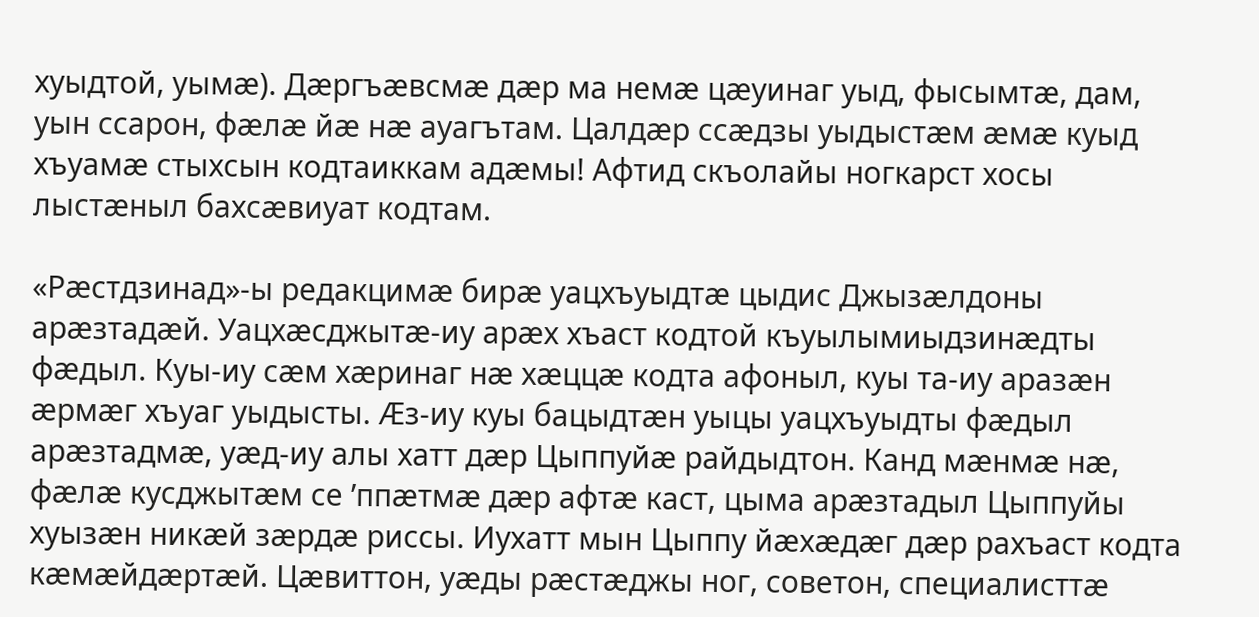хуыдтой, уымæ). Дæргъæвсмæ дæр ма немæ цæуинаг уыд, фысымтæ, дам, уын ссарон, фæлæ йæ нæ ауагътам. Цалдæр ссæдзы уыдыстæм æмæ куыд хъуамæ стыхсын кодтаиккам адæмы! Афтид скъолайы ногкарст хосы лыстæныл бахсæвиуат кодтам.

«Рæстдзинад»-ы редакцимæ бирæ уацхъуыдтæ цыдис Джызæлдоны арæзтадæй. Уацхæсджытæ-иу арæх хъаст кодтой къуылымиыдзинæдты фæдыл. Куы-иу сæм хæринаг нæ хæццæ кодта афоныл, куы та-иу аразæн æрмæг хъуаг уыдысты. Æз-иу куы бацыдтæн уыцы уацхъуыдты фæдыл арæзтадмæ, уæд-иу алы хатт дæр Цыппуйæ райдыдтон. Канд мæнмæ нæ, фæлæ кусджытæм се ’ппæтмæ дæр афтæ каст, цыма арæзтадыл Цыппуйы хуызæн никæй зæрдæ риссы. Иухатт мын Цыппу йæхæдæг дæр рахъаст кодта кæмæйдæртæй. Цæвиттон, уæды рæстæджы ног, советон, специалисттæ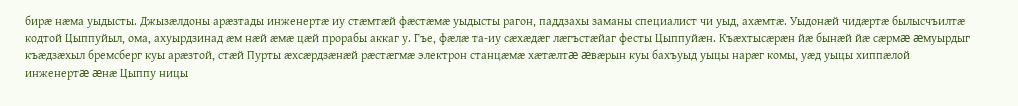бирæ нæма уыдысты. Джызæлдоны арæзтады инженертæ иу стæмтæй фæстæмæ уыдысты рагон, паддзахы заманы специалист чи уыд, ахæмтæ. Уыдонæй чидæртæ былысчъилтæ кодтой Цыппуйыл, ома, ахуырдзинад æм нæй æмæ цæй прорабы аккаг у. Гъе, фæлæ та-иу сæхæдæг лæгъстæйаг фесты Цыппуйæн. Къæхтысæрæн йæ бынæй йæ сæрмæ æмуырдыг къæдзæхыл бремсберг куы арæзтой, стæй Пурты æхсæрдзæнæй рæстæгмæ электрон станцæмæ хæтæлтæ æвæрын куы бахъуыд уыцы нарæг комы, уæд уыцы хиппæлой инженертæ æнæ Цыппу ницы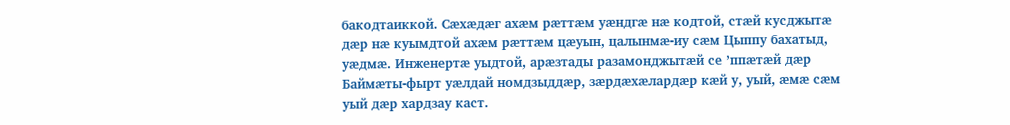бакодтаиккой. Сæхæдæг ахæм рæттæм уæндгæ нæ кодтой, стæй кусджытæ дæр нæ куымдтой ахæм рæттæм цæуын, цалынмæ-иу сæм Цыппу бахатыд, уæдмæ. Инженертæ уыдтой, арæзтады разамонджытæй се ’ппæтæй дæр Баймæты-фырт уæлдай номдзыддæр, зæрдæхæлардæр кæй у, уый, æмæ сæм уый дæр хардзау каст.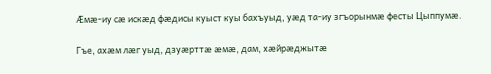Æмæ-иу сæ искæд фæдисы куыст куы бахъуыд, уæд та-иу згъорынмæ фесты Цыппумæ.

Гъе, ахæм лæг уыд, дзуæрттæ æмæ, дам, хæйрæджытæ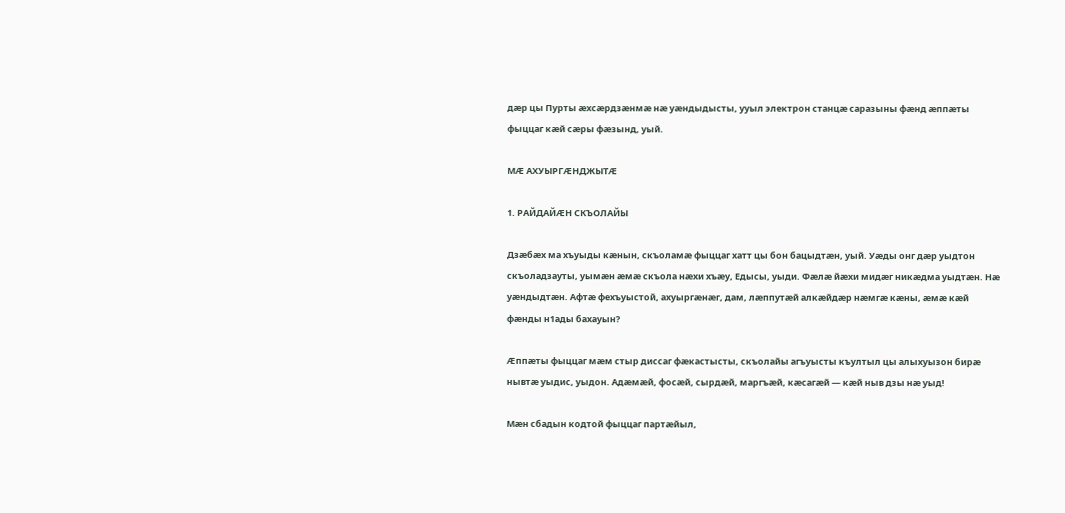дæр цы Пурты æхсæрдзæнмæ нæ уæндыдысты, ууыл электрон станцæ саразыны фæнд æппæты фыццаг кæй сæры фæзынд, уый.

МÆ АХУЫРГÆНДЖЫТÆ

1. РАЙДАЙÆН СКЪОЛАЙЫ

Дзæбæх ма хъуыды кæнын, скъоламæ фыццаг хатт цы бон бацыдтæн, уый. Уæды онг дæр уыдтон скъоладзауты, уымæн æмæ скъола нæхи хъæу, Едысы, уыди. Фæлæ йæхи мидæг никæдма уыдтæн. Нæ уæндыдтæн. Афтæ фехъуыстой, ахуыргæнæг, дам, лæппутæй алкæйдæр нæмгæ кæны, æмæ кæй фæнды н1ады бахауын?

Æппæты фыццаг мæм стыр диссаг фæкастысты, скъолайы агъуысты къултыл цы алыхуызон бирæ нывтæ уыдис, уыдон. Адæмæй, фосæй, сырдæй, маргъæй, кæсагæй — кæй ныв дзы нæ уыд!

Мæн сбадын кодтой фыццаг партæйыл,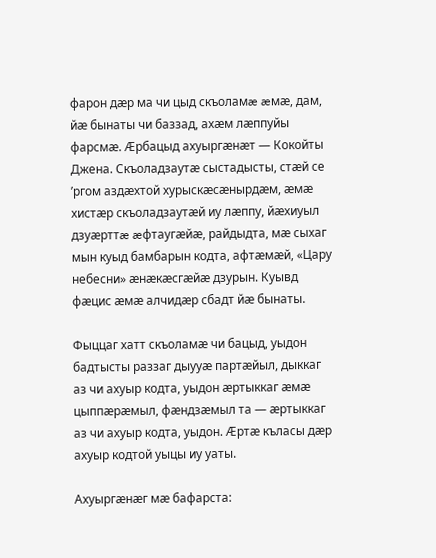фарон дæр ма чи цыд скъоламæ æмæ, дам, йæ бынаты чи баззад, ахæм лæппуйы фарсмæ. Æрбацыд ахуыргæнæт — Кокойты Джена. Скъоладзаутæ сыстадысты, стæй се ’ргом аздæхтой хурыскæсæнырдæм, æмæ хистæр скъоладзаутæй иу лæппу, йæхиуыл дзуæрттæ æфтаугæйæ, райдыдта, мæ сыхаг мын куыд бамбарын кодта, афтæмæй, «Цару небесни» æнæкæсгæйæ дзурын. Куывд фæцис æмæ алчидæр сбадт йæ бынаты.

Фыццаг хатт скъоламæ чи бацыд, уыдон бадтысты раззаг дыууæ партæйыл, дыккаг аз чи ахуыр кодта, уыдон æртыккаг æмæ цыппæрæмыл, фæндзæмыл та — æртыккаг аз чи ахуыр кодта, уыдон. Æртæ къласы дæр ахуыр кодтой уыцы иу уаты.

Ахуыргæнæг мæ бафарста: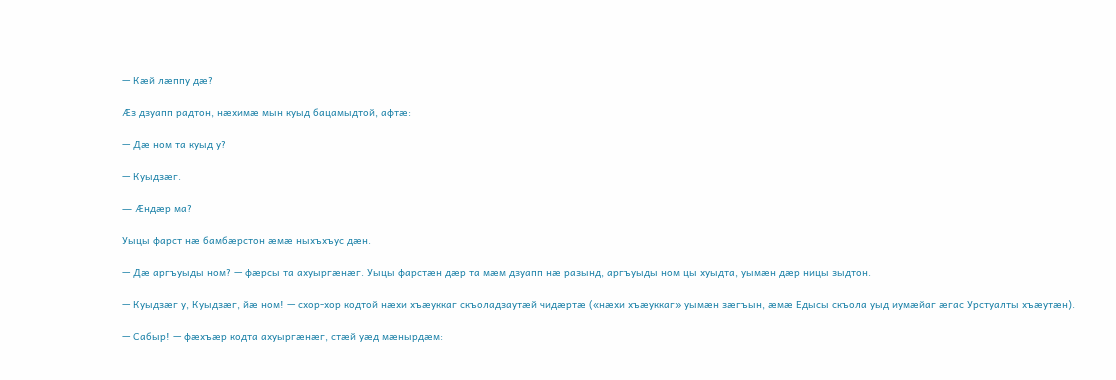— Кæй лæппу дæ?

Æз дзуапп радтон, нæхимæ мын куыд бацамыдтой, афтæ:

— Дæ ном та куыд у?

— Куыдзæг.

— Æндæр ма?

Уыцы фарст нæ бамбæрстон æмæ ныхъхъус дæн.

— Дæ аргъуыды ном? — фæрсы та ахуыргæнæг. Уыцы фарстæн дæр та мæм дзуапп нæ разынд, аргъуыды ном цы хуыдта, уымæн дæр ницы зыдтон.

— Куыдзæг у, Куыдзæг, йæ ном! — схор-хор кодтой нæхи хъæуккаг скъоладзаутæй чидæртæ («нæхи хъæуккаг» уымæн зæгъын, æмæ Едысы скъола уыд иумæйаг æгас Урстуалты хъæутæн).

— Сабыр! — фæхъæр кодта ахуыргæнæг, стæй уæд мæнырдæм: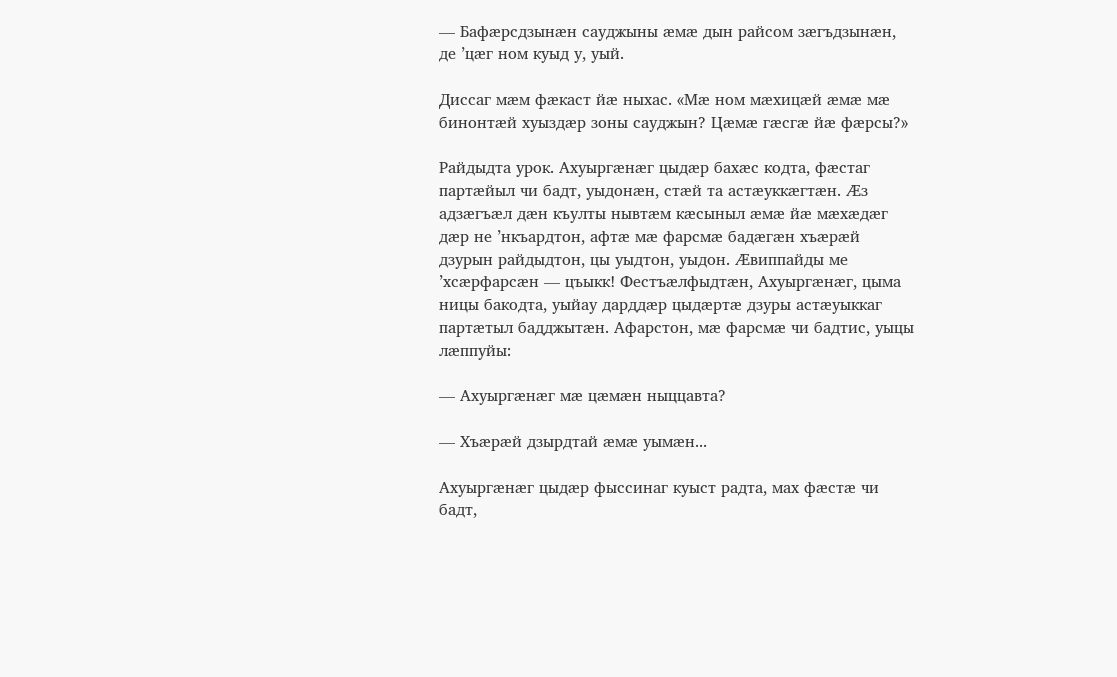— Бафæрсдзынæн сауджыны æмæ дын райсом зæгъдзынæн, де ’цæг ном куыд у, уый.

Диссаг мæм фæкаст йæ ныхас. «Мæ ном мæхицæй æмæ мæ бинонтæй хуыздæр зоны сауджын? Цæмæ гæсгæ йæ фæрсы?»

Райдыдта урок. Ахуыргæнæг цыдæр бахæс кодта, фæстаг партæйыл чи бадт, уыдонæн, стæй та астæуккæгтæн. Æз адзæгъæл дæн къулты нывтæм кæсыныл æмæ йæ мæхæдæг дæр не ’нкъардтон, афтæ мæ фарсмæ бадæгæн хъæрæй дзурын райдыдтон, цы уыдтон, уыдон. Æвиппайды ме ’хсæрфарсæн — цъыкк! Фестъæлфыдтæн, Ахуыргæнæг, цыма ницы бакодта, уыйау дарддæр цыдæртæ дзуры астæуыккаг партæтыл бадджытæн. Афарстон, мæ фарсмæ чи бадтис, уыцы лæппуйы:

— Ахуыргæнæг мæ цæмæн ныццавта?

— Хъæрæй дзырдтай æмæ уымæн...

Ахуыргæнæг цыдæр фыссинаг куыст радта, мах фæстæ чи бадт,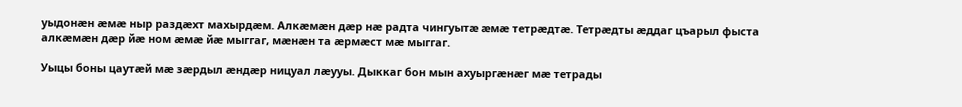уыдонæн æмæ ныр раздæхт махырдæм. Алкæмæн дæр нæ радта чингуытæ æмæ тетрæдтæ. Тетрæдты æддаг цъарыл фыста алкæмæн дæр йæ ном æмæ йæ мыггаг, мæнæн та æрмæст мæ мыггаг.

Уыцы боны цаутæй мæ зæрдыл æндæр ницуал лæууы. Дыккаг бон мын ахуыргæнæг мæ тетрады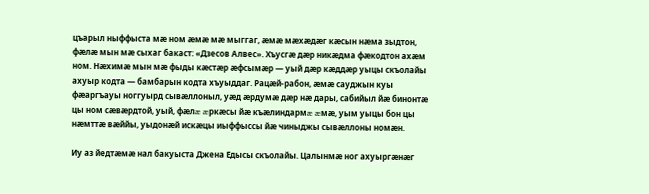цъарыл ныффыста мæ ном æмæ мæ мыггаг, æмæ мæхæдæг кæсын нæма зыдтон, фæлæ мын мæ сыхаг бакаст: «Дзесов Алвес». Хъусгæ дæр никæдма фæкодтон ахæм ном. Нæхимæ мын мæ фыды кæстæр æфсымæр — уый дæр кæддæр уыцы скъолайы ахуыр кодта — бамбарын кодта хъуыддаг. Рацæй-рабон, æмæ сауджын куы фæаргъауы ноггуырд сывæллоныл, уæд æрдумæ дæр нæ дары, сабийыл йæ бинонтæ цы ном сæвæрдтой, уый, фæлæ æркæсы йæ къæлиндармæ æмæ, уым уыцы бон цы нæмттæ вæййы, уыдонæй искæцы иыффыссы йæ чиныджы сывæллоны номæн.

Иу аз йедтæмæ нал бакуыста Джена Едысы скъолайы. Цалынмæ ног ахуыргæнæг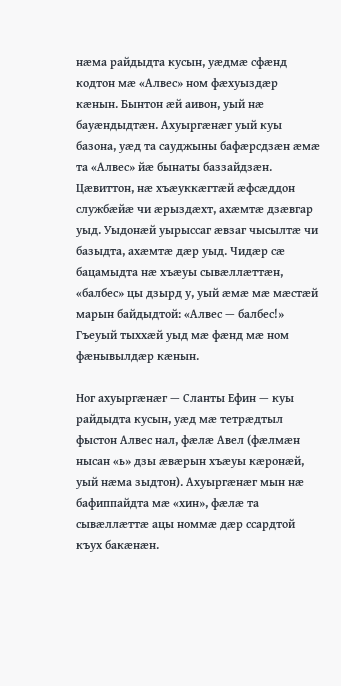нæма райдыдта кусын, уæдмæ сфæнд кодтон мæ «Алвес» ном фæхуыздæр кæнын. Бынтон æй аивон, уый нæ бауæндыдтæн. Ахуыргæнæг уый куы базона, уæд та сауджыны бафæрсдзæн æмæ та «Алвес» йæ бынаты баззайдзæн. Цæвиттон, нæ хъæуккæгтæй æфсæддон службæйæ чи æрыздæхт, ахæмтæ дзæвгар уыд. Уыдонæй уырыссаг æвзаг чысылтæ чи базыдта, ахæмтæ дæр уыд. Чидæр сæ бацамыдта нæ хъæуы сывæллæттæн, «балбес» цы дзырд у, уый æмæ мæ мæстæй марын байдыдтой: «Алвес — балбес!» Гъеуый тыххæй уыд мæ фæнд мæ ном фæнывылдæр кæнын.

Ног ахуыргæнæг — Сланты Ефин — куы райдыдта кусын, уæд мæ тетрæдтыл фыстон Алвес нал, фæлæ Авел (фæлмæн нысан «ь» дзы æвæрын хъæуы кæронæй, уый нæма зыдтон). Ахуыргæнæг мын нæ бафиппайдта мæ «хин», фæлæ та сывæллæттæ ацы номмæ дæр ссардтой къух бакæнæн.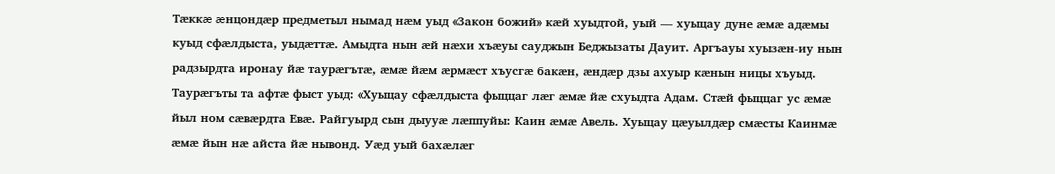Тæккæ æнцондæр предметыл нымад нæм уыд «Закон божий» кæй хуыдтой, уый — хуыцау дуне æмæ адæмы куыд сфæлдыста, уыдæттæ. Амыдта нын æй нæхи хъæуы сауджын Беджызаты Дауит. Аргъауы хуызæн-иу нын радзырдта иронау йæ таурæгътæ, æмæ йæм æрмæст хъусгæ бакæн, æндæр дзы ахуыр кæнын ницы хъуыд. Таурæгъты та афтæ фыст уыд: «Хуыцау сфæлдыста фыццаг лæг æмæ йæ схуыдта Адам. Стæй фыццаг ус æмæ йыл ном сæвæрдта Евæ. Райгуырд сын дыууæ лæппуйы: Каин æмæ Авель. Хуыцау цæуылдæр смæсты Каинмæ æмæ йын нæ айста йæ нывонд. Уæд уый бахæлæг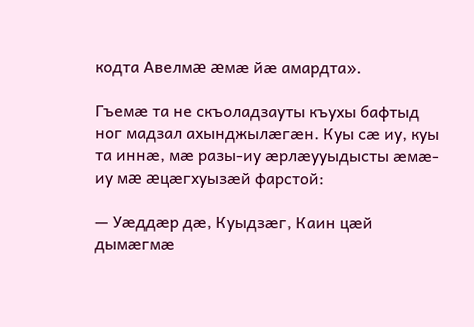кодта Авелмæ æмæ йæ амардта».

Гъемæ та не скъоладзауты къухы бафтыд ног мадзал ахынджылæгæн. Куы сæ иу, куы та иннæ, мæ разы-иу æрлæууыдысты æмæ-иу мæ æцæгхуызæй фарстой:

— Уæддæр дæ, Куыдзæг, Каин цæй дымæгмæ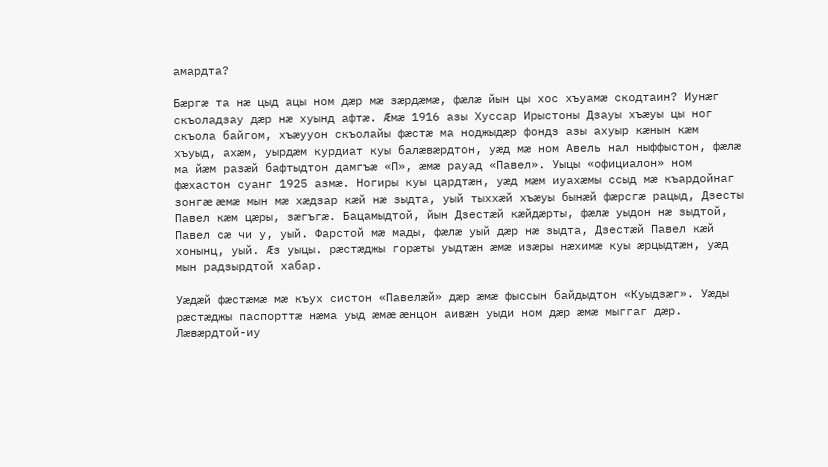амардта?

Бæргæ та нæ цыд ацы ном дæр мæ зæрдæмæ, фæлæ йын цы хос хъуамæ скодтаин? Иунæг скъоладзау дæр нæ хуынд афтæ. Æмæ 1916 азы Хуссар Ирыстоны Дзауы хъæуы цы ног скъола байгом, хъæууон скъолайы фæстæ ма ноджыдæр фондз азы ахуыр кæнын кæм хъуыд, ахæм, уырдæм курдиат куы балæвæрдтон, уæд мæ ном Авель нал ныффыстон, фæлæ ма йæм разæй бафтыдтон дамгъæ «П», æмæ рауад «Павел». Уыцы «официалон» ном фæхастон суанг 1925 азмæ. Ногиры куы цардтæн, уæд мæм иуахæмы ссыд мæ къардойнаг зонгæ æмæ мын мæ хæдзар кæй нæ зыдта, уый тыххæй хъæуы бынæй фæрсгæ рацыд, Дзесты Павел кæм цæры, зæгъгæ. Бацамыдтой, йын Дзестæй кæйдæрты, фæлæ уыдон нæ зыдтой, Павел сæ чи у, уый. Фарстой мæ мады, фæлæ уый дæр нæ зыдта, Дзестæй Павел кæй хонынц, уый. Æз уыцы. рæстæджы горæты уыдтæн æмæ изæры нæхимæ куы æрцыдтæн, уæд мын радзырдтой хабар.

Уæдæй фæстæмæ мæ къух систон «Павелæй» дæр æмæ фыссын байдыдтон «Куыдзæг». Уæды рæстæджы паспорттæ нæма уыд æмæ æнцон аивæн уыди ном дæр æмæ мыггаг дæр. Лæвæрдтой-иу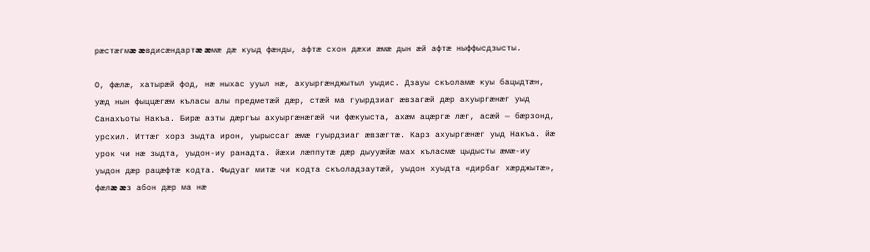рæстæгмæ æвдисæндартæ æмæ дæ куыд фæнды, афтæ схон дæхи æмæ дын æй афтæ ныффысдзысты.

О, фæлæ, хатырæй фод, нæ ныхас ууыл нæ, ахуыргæнджытыл уыдис. Дзауы скъоламæ куы бацыдтæн, уæд нын фыццæгæм къласы алы предметæй дæр, стæй ма гуырдзиаг æвзагæй дæр ахуыргæнæг уыд Санахъоты Накъа. Бирæ азты дæргъы ахуыргæнæгæй чи фæкуыста, ахæм ацæргæ лæг, асæй — бæрзонд, урсхил. Иттæг хорз зыдта ирон, уырыссаг æмæ гуырдзиаг æвзæгтæ. Карз ахуыргæнæг уыд Накъа. йæ урок чи нæ зыдта, уыдон-иу ранадта. йæхи лæппутæ дæр дыууæйæ мах къласмæ цыдысты æмæ-иу уыдон дæр рацæфтæ кодта. Фыдуаг митæ чи кодта скъоладзаутæй, уыдон хуыдта «дирбаг хæрджытæ», фæлæ æз абон дæр ма нæ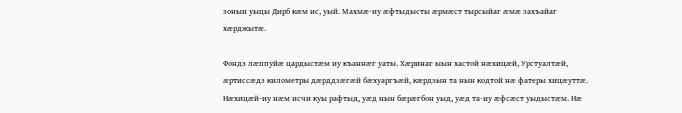зонын уыцы Дирб кæм ис, уый. Махмæ-иу æфтыдысты æрмæст тырсыйаг æмæ захъайаг хæрджытæ.

Фондз лæппуйæ цардыстæм иу къаннæг уаты. Хæринаг ыын хастой нæхицæй, Урстуалтæй, æртиссæдз километры дæрддзæгæй бæхуаргъæй, кæрдзын та нын кодтой нæ фатеры хицæуттæ. Нæхицæй-иу нæм исчи куы рафтыд, уæд нын бæрæгбон уыд, уæд та-иу æфсæст уыдыстæм. Нæ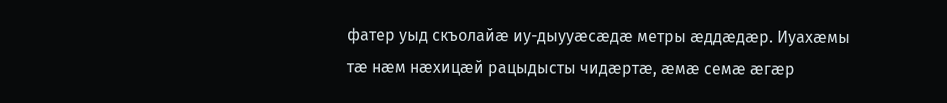фатер уыд скъолайæ иу-дыууæсæдæ метры æддæдæр. Иуахæмы тæ нæм нæхицæй рацыдысты чидæртæ, æмæ семæ æгæр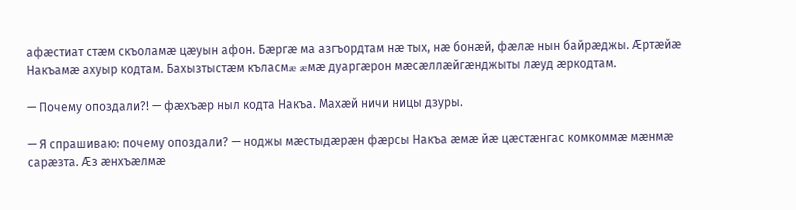афæстиат стæм скъоламæ цæуын афон. Бæргæ ма азгъордтам нæ тых, нæ бонæй, фæлæ нын байрæджы. Æртæйæ Накъамæ ахуыр кодтам. Бахызтыстæм къласмæ æмæ дуаргæрон мæсæллæйгæнджыты лæуд æркодтам.

— Почему опоздали?! — фæхъæр ныл кодта Накъа. Махæй ничи ницы дзуры.

— Я спрашиваю: почему опоздали? — ноджы мæстыдæрæн фæрсы Накъа æмæ йæ цæстæнгас комкоммæ мæнмæ сарæзта. Æз æнхъæлмæ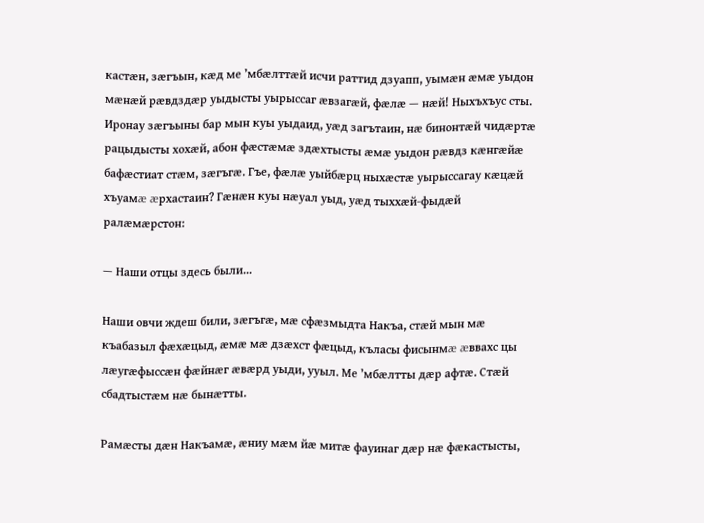кастæн, зæгъын, кæд ме ’мбæлттæй исчи раттид дзуапп, уымæн æмæ уыдон мæнæй рæвдздæр уыдысты уырыссаг æвзагæй, фæлæ — нæй! Ныхъхъус сты. Иронау зæгъыны бар мын куы уыдаид, уæд загътаин, нæ бинонтæй чидæртæ рацыдысты хохæй, абон фæстæмæ здæхтысты æмæ уыдон рæвдз кæнгæйæ бафæстиат стæм, зæгъгæ. Гъе, фæлæ уыйбæрц ныхæстæ уырыссагау кæцæй хъуамæ æрхастаин? Гæнæн куы нæуал уыд, уæд тыххæй-фыдæй ралæмæрстон:

— Наши отцы здесь были...

Наши овчи ждеш били, зæгъгæ, мæ сфæзмыдта Накъа, стæй мын мæ къабазыл фæхæцыд, æмæ мæ дзæхст фæцыд, къласы фисынмæ æввахс цы лæугæфыссæн фæйнæг æвæрд уыди, ууыл. Ме ’мбæлтты дæр афтæ. Стæй сбадтыстæм нæ бынæтты.

Рамæсты дæн Накъамæ, æниу мæм йæ митæ фауинаг дæр нæ фæкастысты,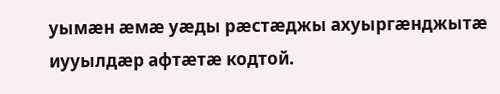уымæн æмæ уæды рæстæджы ахуыргæнджытæ иууылдæр афтæтæ кодтой.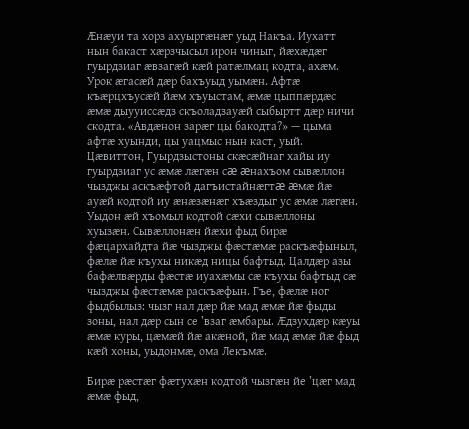Æнæуи та хорз ахуыргæнæг уыд Накъа. Иухатт нын бакаст хæрзчысыл ирон чиныг, йæхæдæг гуырдзиаг æвзагæй кæй ратæлмац кодта, ахæм. Урок æгасæй дæр бахъуыд уымæн. Афтæ къæрцхъусæй йæм хъуыстам, æмæ цыппæрдæс æмæ дыууиссæдз скъоладзауæй сыбыртт дæр ничи скодта. «Авдæнон зарæг цы бакодта?» — цыма афтæ хуынди, цы уацмыс нын каст, уый. Цæвиттон, Гуырдзыстоны скæсæйнаг хайы иу гуырдзиаг ус æмæ лæгæн сæ æнахъом сывæллон чызджы аскъæфтой дагъистайнæгтæ æмæ йæ ауæй кодтой иу æнæзæнæг хъæздыг ус æмæ лæгæн. Уыдон æй хъомыл кодтой сæхи сывæллоны хуызæн. Сывæллонæн йæхи фыд бирæ фæцархайдта йæ чызджы фæстæмæ раскъæфыныл, фæлæ йæ къухы никæд ницы бафтыд. Цалдæр азы бафæлвæрды фæстæ иуахæмы сæ къухы бафтыд сæ чызджы фæстæмæ раскъæфын. Гъе, фæлæ ног фыдбылыз: чызг нал дæр йæ мад æмæ йæ фыды зоны, нал дæр сын се ’взаг æмбары. Æдзухдæр кæуы æмæ куры, цæмæй йæ акæной, йæ мад æмæ йæ фыд кæй хоны, уыдонмæ, ома Лекъмæ.

Бирæ рæстæг фæтухæн кодтой чызгæн йе ’цæг мад æмæ фыд,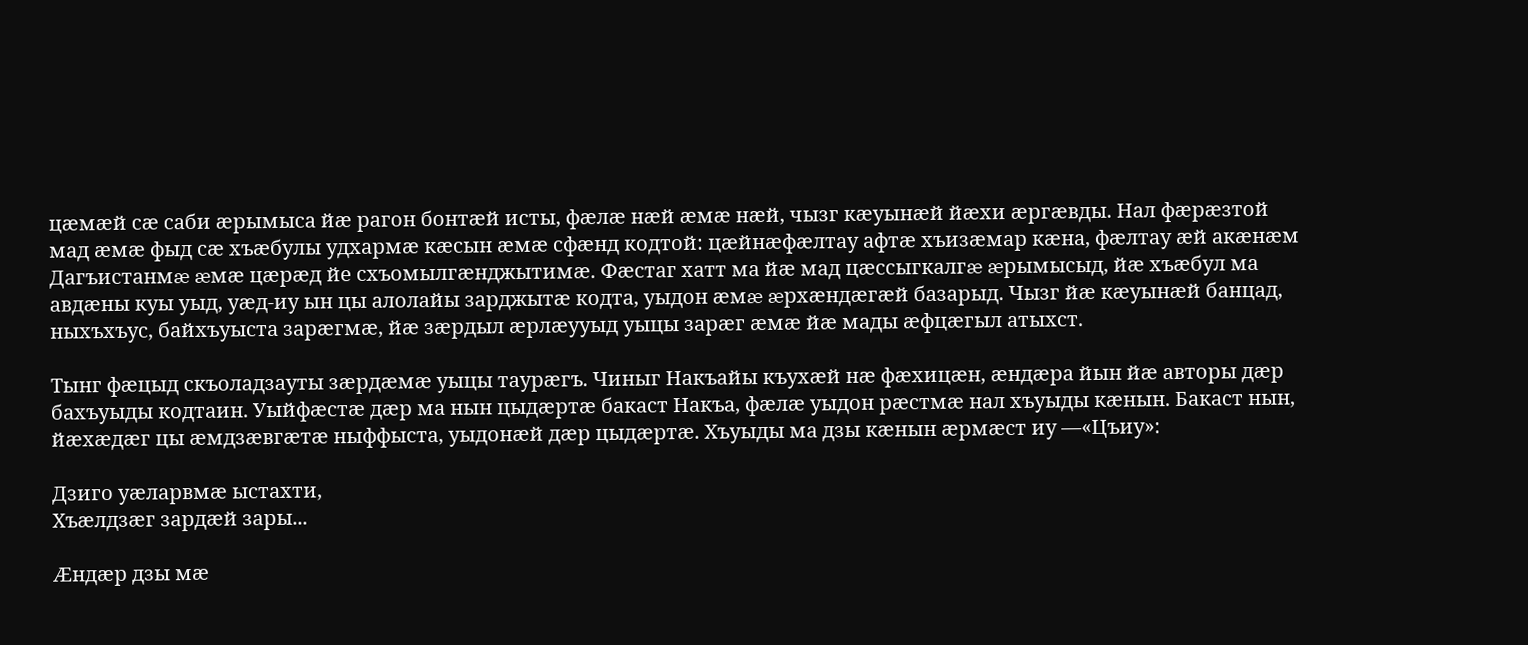цæмæй сæ саби æрымыса йæ рагон бонтæй исты, фæлæ нæй æмæ нæй, чызг кæуынæй йæхи æргæвды. Нал фæрæзтой мад æмæ фыд сæ хъæбулы удхармæ кæсын æмæ сфæнд кодтой: цæйнæфæлтау афтæ хъизæмар кæна, фæлтау æй акæнæм Дагъистанмæ æмæ цæрæд йе схъомылгæнджытимæ. Фæстаг хатт ма йæ мад цæссыгкалгæ æрымысыд, йæ хъæбул ма авдæны куы уыд, уæд-иу ын цы алолайы зарджытæ кодта, уыдон æмæ æрхæндæгæй базарыд. Чызг йæ кæуынæй банцад, ныхъхъус, байхъуыста зарæгмæ, йæ зæрдыл æрлæууыд уыцы зарæг æмæ йæ мады æфцæгыл атыхст.

Тынг фæцыд скъоладзауты зæрдæмæ уыцы таурæгъ. Чиныг Накъайы къухæй нæ фæхицæн, æндæра йын йæ авторы дæр бахъуыды кодтаин. Уыйфæстæ дæр ма нын цыдæртæ бакаст Накъа, фæлæ уыдон рæстмæ нал хъуыды кæнын. Бакаст нын, йæхæдæг цы æмдзæвгæтæ ныффыста, уыдонæй дæр цыдæртæ. Хъуыды ма дзы кæнын æрмæст иу —«Цъиу»:

Дзиго уæларвмæ ыстахти,
Хъæлдзæг зардæй зары...

Æндæр дзы мæ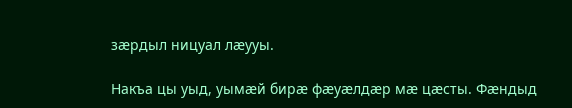зæрдыл ницуал лæууы.

Накъа цы уыд, уымæй бирæ фæуæлдæр мæ цæсты. Фæндыд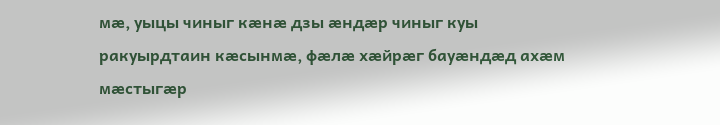мæ, уыцы чиныг кæнæ дзы æндæр чиныг куы ракуырдтаин кæсынмæ, фæлæ хæйрæг бауæндæд ахæм мæстыгæр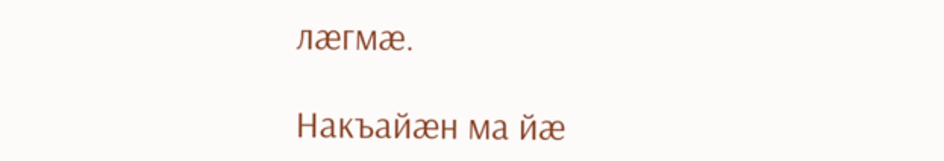лæгмæ.

Накъайæн ма йæ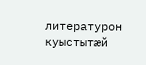литературон куыстытæй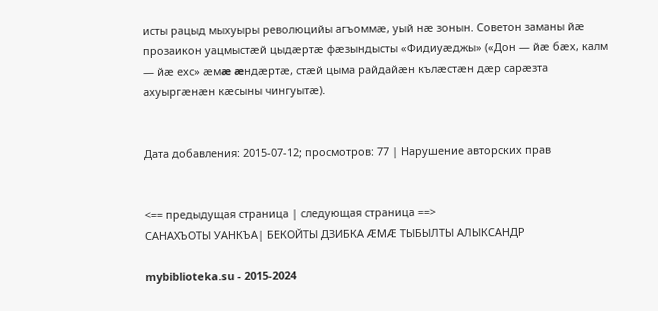исты рацыд мыхуыры революцийы агъоммæ, уый нæ зонын. Советон заманы йæ прозаикон уацмыстæй цыдæртæ фæзындысты «Фидиуæджы» («Дон — йæ бæх, калм — йæ ехс» æмæ æндæртæ, стæй цыма райдайæн кълæстæн дæр сарæзта ахуыргæнæн кæсыны чингуытæ).


Дата добавления: 2015-07-12; просмотров: 77 | Нарушение авторских прав


<== предыдущая страница | следующая страница ==>
САНАХЪОТЫ УАНКЪА| БЕКОЙТЫ ДЗИБКА ÆМÆ ТЫБЫЛТЫ АЛЫКСАНДР

mybiblioteka.su - 2015-2024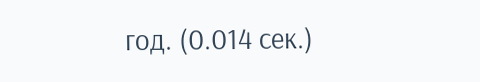год. (0.014 сек.)